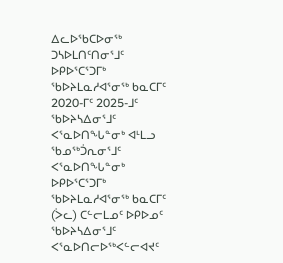ᐃᓚᐅᖃᑕᐅᓂᖅ ᑐᓴᐅᒪᑎᑦᑎᓂᕐᒧᑦ ᐅᑭᐅᕐᑕᕐᑐᒥᒃ ᖃᐅᔨᒪᓇᓱᐊᕐᓂᖅ ᑲᓇᑕᒥᑦ 2020-ᒥᑦ 2025-ᒧᑦ ᖃᐅᔨᓴᐃᓂᕐᒧᑦ ᐸᕐᓇᐅᑎᖓᓐᓂᒃ ᐊᒻᒪᓗ ᖃᓄᖅᑑᕆᓂᕐᒧᑦ ᐸᕐᓇᐅᑎᖓᓐᓂᒃ
ᐅᑭᐅᕐᑕᕐᑐᒥᒃ ᖃᐅᔨᒪᓇᓱᐊᕐᓂᖅ ᑲᓇᑕᒥᑦ (ᐴᓚ) ᑕᓪᓕᒪᓄᑦ ᐅᑭᐅᓄᑦ ᖃᐅᔨᓴᐃᓂᕐᒧᑦ ᐸᕐᓇᐅᑎᓕᐅᖅᐸᓪᓕᐊᔪᑦ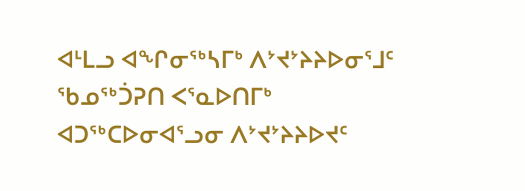ᐊᒻᒪᓗ ᐊᖏᓂᖅᓴᒥᒃ ᐱᔾᔪᔾᔨᔨᐅᓂᕐᒧᑦ ᖃᓄᖅᑑᕈᑎ ᐸᕐᓇᐅᑎᒥᒃ ᐊᑐᖅᑕᐅᓂᐊᕐᓗᓂ ᐱᔾᔪᔾᔨᔨᐅᔪᑦ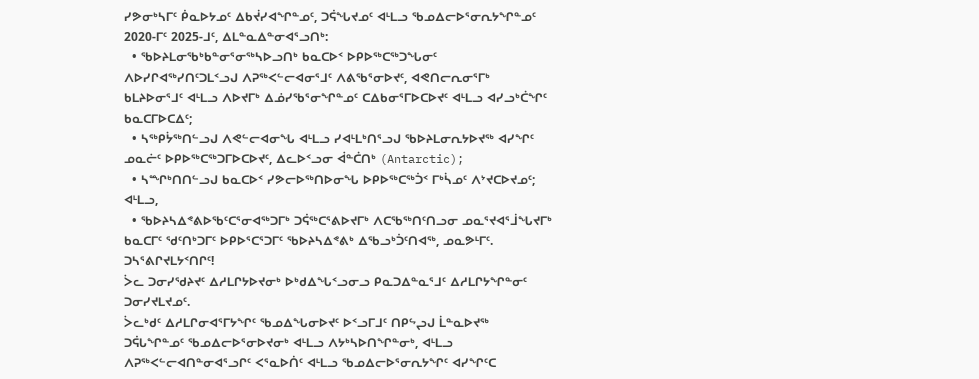ᓯᕗᓂᒃᓴᒥᑦ ᑮᓇᐅᔭᓄᑦ ᐃᑲᔫᓯᐊᖏᓐᓄᑦ, ᑐᕌᖓᔪᓄᑦ ᐊᒻᒪᓗ ᖃᓄᐃᓕᐅᕐᓂᕆᔭᖏᓐᓄᑦ 2020-ᒥᑦ 2025-ᒧᑦ, ᐃᒪᓐᓇᐃᓐᓂᐊᕐᓗᑎᒃ:
  • ᖃᐅᔨᒪᓂᖃᒃᑲᓐᓂᕐᓂᖅᓴᐅᓗᑎᒃ ᑲᓇᑕᐅᑉ ᐅᑭᐅᖅᑕᖅᑐᖓᓂᑦ ᐱᐅᓯᒋᐊᖅᓯᑎᑦᑐᒪᑉᓗᒍ ᐱᕈᖅᐸᓪᓕᐊᓂᕐᒧᑦ ᐱᕕᖃᕐᓂᐅᔪᑦ, ᐊᕙᑎᓕᕆᓂᕐᒥᒃ ᑲᒪᔨᐅᓂᕐᒧᑦ ᐊᒻᒪᓗ ᐱᐅᔪᒥᒃ ᐃᓅᓯᖃᕐᓂᖏᓐᓄᑦ ᑕᐃᑲᓂᕐᒥᐅᑕᐅᔪᑦ ᐊᒻᒪᓗ ᐊᓯᓗᒃᑖᖏᑦ ᑲᓇᑕᒥᐅᑕᐃᑦ;
  • ᓴᖅᑭᔮᖅᑎᓪᓗᒍ ᐱᕙᓪᓕᐊᓂᖓ ᐊᒻᒪᓗ ᓯᐊᒻᒪᒃᑎᕐᓗᒍ ᖃᐅᔨᒪᓂᕆᔭᐅᔪᖅ ᐊᓯᖏᑦ ᓄᓇᓖᑦ ᐅᑭᐅᖅᑕᖅᑐᒥᐅᑕᐅᔪᑦ, ᐃᓚᐅᑉᓗᓂ ᐋᓐᑖᑎᒃ (Antarctic);
  • ᓴᙱᒃᑎᑎᓪᓗᒍ ᑲᓇᑕᐅᑉ ᓯᕗᓕᐅᖅᑎᐅᓂᖓ ᐅᑭᐅᖅᑕᖅᑑᑉ ᒥᒃᓵᓄᑦ ᐱᔾᔪᑕᐅᔪᓄᑦ; ᐊᒻᒪᓗ,
  • ᖃᐅᔨᓴᐃᕝᕕᐅᖃᑦᑕᕐᓂᐊᖅᑐᒥᒃ ᑐᕌᖅᑕᕐᕕᐅᔪᒥᒃ ᐱᑕᖃᖅᑎᑦᑎᓗᓂ ᓄᓇᕐᔪᐊᕐᒨᖓᔪᒥᒃ ᑲᓇᑕᒥᑦ ᖁᑦᑎᒃᑐᒥᑦ ᐅᑭᐅᕐᑕᕐᑐᒥᑦ ᖃᐅᔨᓴᐃᕝᕕᒃ ᐃᖃᓗᒃᑑᑦᑎᐊᖅ, ᓄᓇᕗᒻᒥᑦ.
ᑐᓴᕐᕕᒋᔪᒪᔭᑉᑎᒋᑦ!
ᐴᓚ ᑐᓂᓯᖁᔨᔪᑦ ᐃᓱᒪᒋᔭᐅᔪᓂᒃ ᐅᒃᑯᐃᖓᑉᓗᓂᓗ ᑭᓇᑐᐃᓐᓇᕐᒧᑦ ᐃᓱᒪᒋᔭᖏᓐᓂᑦ ᑐᓂᓯᔪᒪᔪᓄᑦ.
ᐴᓚᒃᑯᑦ ᐃᓱᒪᒋᓂᐊᕐᒥᔭᖏᑦ ᖃᓄᐃᖓᓂᐅᔪᑦ ᐅᑉᓗᒥᒧᑦ ᑎᑭᖦᖢᒍ ᒫᓐᓇᐅᔪᖅ ᑐᕌᒐᖏᓐᓄᑦ ᖃᓄᐃᓕᐅᕐᓂᐅᔪᓂᒃ ᐊᒻᒪᓗ ᐱᔭᒃᓴᐅᑎᖏᓐᓂᒃ, ᐊᒻᒪᓗ ᐱᕈᖅᐸᓪᓕᐊᑎᓐᓂᐊᕐᓗᒋᑦ ᐸᕐᓇᐅᑏᑦ ᐊᒻᒪᓗ ᖃᓄᐃᓕᐅᕐᓂᕆᔭᖏᑦ ᐊᓯᖏᑦᑕ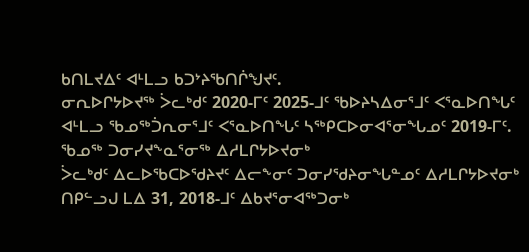ᑲᑎᒪᔪᐃᑦ ᐊᒻᒪᓗ ᑲᑐᔾᔨᖃᑎᒌᖑᔪᑦ.
ᓂᕆᐅᒋᔭᐅᔪᖅ ᐴᓚᒃᑯᑦ 2020-ᒥᑦ 2025-ᒧᑦ ᖃᐅᔨᓴᐃᓂᕐᒧᑦ ᐸᕐᓇᐅᑎᖓᑦ ᐊᒻᒪᓗ ᖃᓄᖅᑑᕆᓂᕐᒧᑦ ᐸᕐᓇᐅᑎᖓᑦ ᓴᖅᑭᑕᐅᓂᐊᕐᓂᖓᓄᑦ 2019-ᒥᑦ.
ᖃᓄᖅ ᑐᓂᓯᔪᖕᓇᕐᓂᖅ ᐃᓱᒪᒋᔭᐅᔪᓂᒃ
ᐴᓚᒃᑯᑦ ᐃᓚᐅᖃᑕᐅᖁᔨᔪᑦ ᐃᓕᖕᓂᑦ ᑐᓂᓯᖁᔨᓂᖓᓐᓄᑦ ᐃᓱᒪᒋᔭᐅᔪᓂᒃ ᑎᑭᓪᓗᒍ ᒪᐃ 31, 2018-ᒧᑦ ᐃᑲᔪᕐᓂᐊᖅᑐᓂᒃ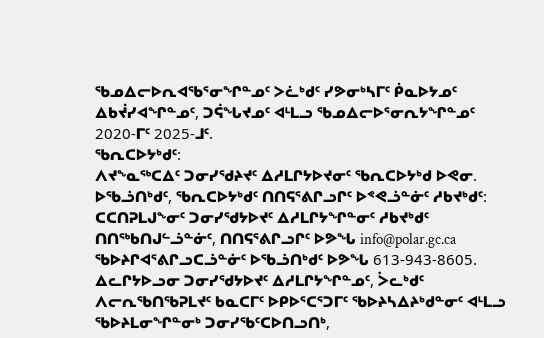ᖃᓄᐃᓕᐅᕆᐊᖃᕐᓂᖏᓐᓄᑦ ᐳᓛᒃᑯᑦ ᓯᕗᓂᒃᓴᒥᑦ ᑮᓇᐅᔭᓄᑦ ᐃᑲᔫᓯᐊᖏᓐᓄᑦ, ᑐᕌᖓᔪᓄᑦ ᐊᒻᒪᓗ ᖃᓄᐃᓕᐅᕐᓂᕆᔭᖏᓐᓄᑦ 2020-ᒥᑦ 2025-ᒧᑦ.
ᖃᕆᑕᐅᔭᒃᑯᑦ:
ᐱᔪᖕᓇᖅᑕᐃᑦ ᑐᓂᓯᖁᔨᔪᑦ ᐃᓱᒪᒋᔭᐅᔪᓂᑦ ᖃᕆᑕᐅᔭᒃᑯ ᐅᕙᓂ.
ᐅᖃᓘᑎᒃᑯᑦ, ᖃᕆᑕᐅᔭᒃᑯᑦ ᑎᑎᕋᕐᕕᒋᓗᒋᑦ ᐅᕝᕙᓘᓐᓃᑦ ᓱᑲᔪᒃᑯᑦ:
ᑕᑕᑎᕈᒪᒍᖕᓂᑦ ᑐᓂᓯᖁᔭᐅᔪᑦ ᐃᓱᒪᒋᔭᖏᓐᓂᑦ ᓱᑲᔪᒃᑯᑦ ᑎᑎᖅᑲᑎᒍᓪᓘᓐᓃᑦ, ᑎᑎᕋᕐᕕᒋᓗᒋᑦ ᐅᕗᖓ info@polar.gc.ca ᖃᐅᔨᒋᐊᕐᕕᒋᓗᑕᓘᓐᓃᑦ ᐅᖃᓘᑎᒃᑯᑦ ᐅᕗᖓ 613-943-8605.
ᐃᓚᒋᔭᐅᓗᓂ ᑐᓂᓯᖁᔭᐅᔪᑦ ᐃᓱᒪᒋᔭᖏᓐᓄᑦ, ᐴᓚᒃᑯᑦ ᐱᓕᕆᖃᑎᖃᕈᒪᔪᑦ ᑲᓇᑕᒥᑦ ᐅᑭᐅᕐᑕᕐᑐᒥᑦ ᖃᐅᔨᓴᐃᔨᒃᑯᓐᓂᑦ ᐊᒻᒪᓗ ᖃᐅᔨᒪᓂᖏᓐᓂᒃ ᑐᓂᓯᖃᑦᑕᐅᑎᓗᑎᒃ,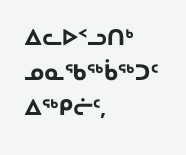ᐃᓚᐅᑉᓗᑎᒃ ᓄᓇᖃᖅᑳᖅᑐᑦ ᐃᖅᑭᓖᑦ,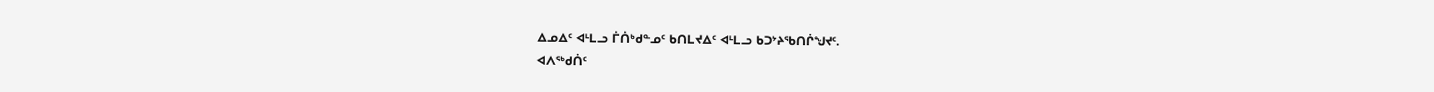ᐃᓄᐃᑦ ᐊᒻᒪᓗ ᒦᑏᒃᑯᓐᓄᑦ ᑲᑎᒪᔪᐃᑦ ᐊᒻᒪᓗ ᑲᑐᔾᔨᖃᑎᒌᖑᔪᑦ.
ᐊᐱᖅᑯᑏᑦ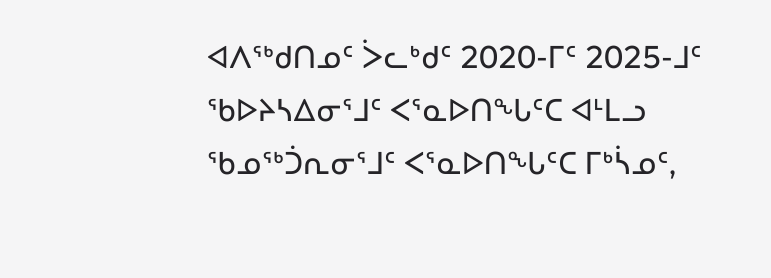ᐊᐱᖅᑯᑎᓄᑦ ᐴᓚᒃᑯᑦ 2020-ᒥᑦ 2025-ᒧᑦ ᖃᐅᔨᓴᐃᓂᕐᒧᑦ ᐸᕐᓇᐅᑎᖓᑦᑕ ᐊᒻᒪᓗ ᖃᓄᖅᑑᕆᓂᕐᒧᑦ ᐸᕐᓇᐅᑎᖓᑦᑕ ᒥᒃᓵᓄᑦ,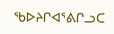ᖃᐅᔨᒋᐊᕐᕕᒋᓗᑕ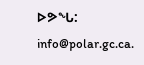ᐅᕗᖓ: info@polar.gc.ca.